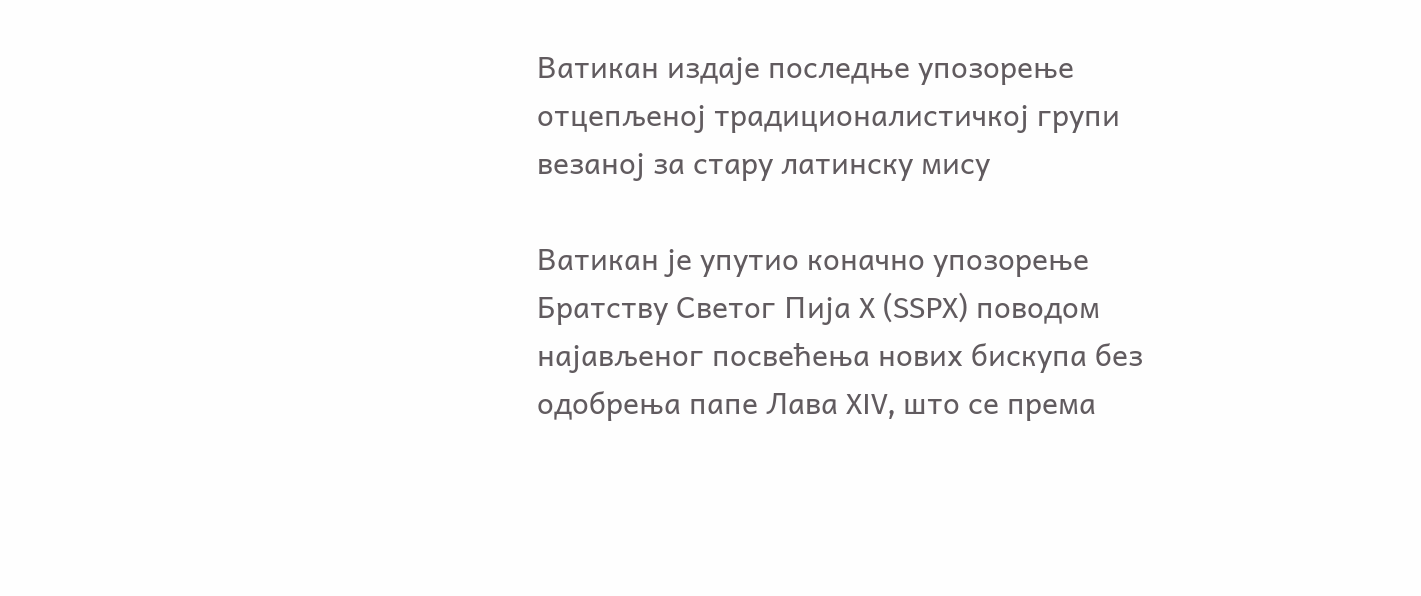Ватикан издаје последње упозорење отцепљеној традиционалистичкој групи везаној за стару латинску мису

Ватикан је упутио коначно упозорење Братству Светог Пија X (SSPX) поводом најављеног посвећења нових бискупа без одобрења папе Лава XIV, што се према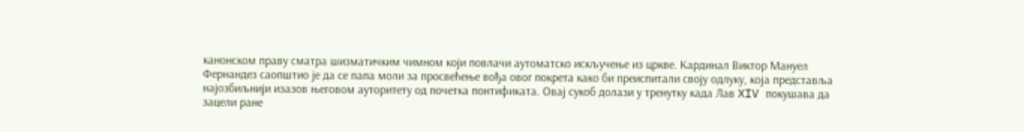канонском праву сматра шизматичким чимном који повлачи аутоматско искључење из цркве. Кардинал Виктор Мануел Фернандез саопштио је да се папа моли за просвећење вођа овог покрета како би преиспитали своју одлуку, која представља најозбиљнији изазов његовом ауторитету од почетка понтификата. Овај сукоб долази у тренутку када Лав XIV покушава да зацели ране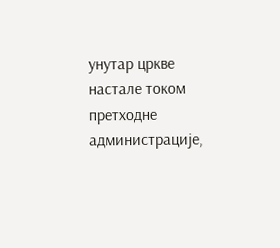унутар цркве настале током претходне администрације,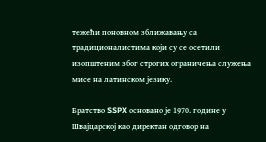тежећи поновном зближавању са традиционалистима који су се осетили изопштеним због строгих ограничења служења мисе на латинском језику.

Братство SSPX основано је 1970. године у Швајцарској као директан одговор на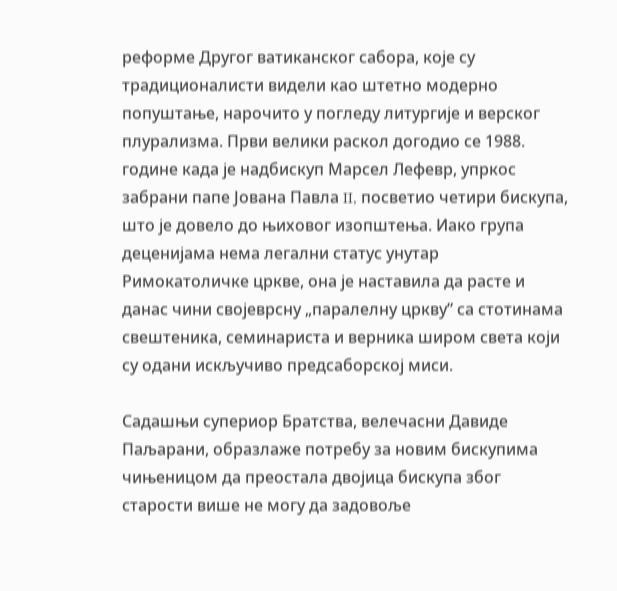реформе Другог ватиканског сабора, које су традиционалисти видели као штетно модерно попуштање, нарочито у погледу литургије и верског плурализма. Први велики раскол догодио се 1988. године када је надбискуп Марсел Лефевр, упркос забрани папе Јована Павла II, посветио четири бискупа, што је довело до њиховог изопштења. Иако група деценијама нема легални статус унутар Римокатоличке цркве, она је наставила да расте и данас чини својеврсну „паралелну цркву” са стотинама свештеника, семинариста и верника широм света који су одани искључиво предсаборској миси.

Садашњи супериор Братства, велечасни Давиде Паљарани, образлаже потребу за новим бискупима чињеницом да преостала двојица бискупа због старости више не могу да задовоље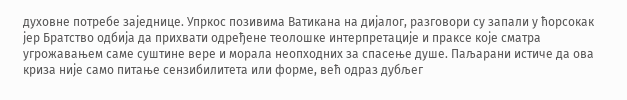духовне потребе заједнице. Упркос позивима Ватикана на дијалог, разговори су запали у ћорсокак јер Братство одбија да прихвати одређене теолошке интерпретације и праксе које сматра угрожавањем саме суштине вере и морала неопходних за спасење душе. Паљарани истиче да ова криза није само питање сензибилитета или форме, већ одраз дубљег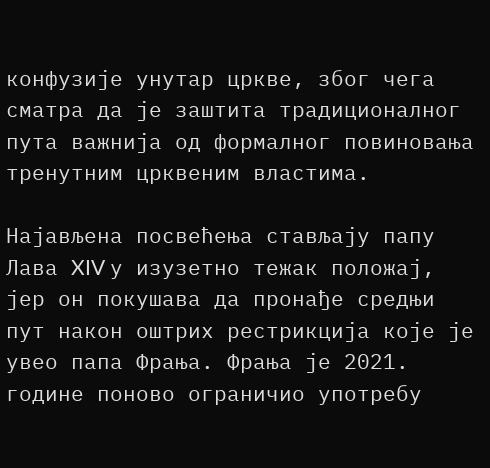конфузије унутар цркве, због чега сматра да је заштита традиционалног пута важнија од формалног повиновања тренутним црквеним властима.

Најављена посвећења стављају папу Лава XIV у изузетно тежак положај, јер он покушава да пронађе средњи пут након оштрих рестрикција које је увео папа Фрања. Фрања је 2021. године поново ограничио употребу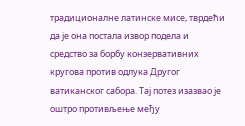традиционалне латинске мисе, тврдећи да је она постала извор подела и средство за борбу конзервативних кругова против одлука Другог ватиканског сабора. Тај потез изазвао је оштро противљење међу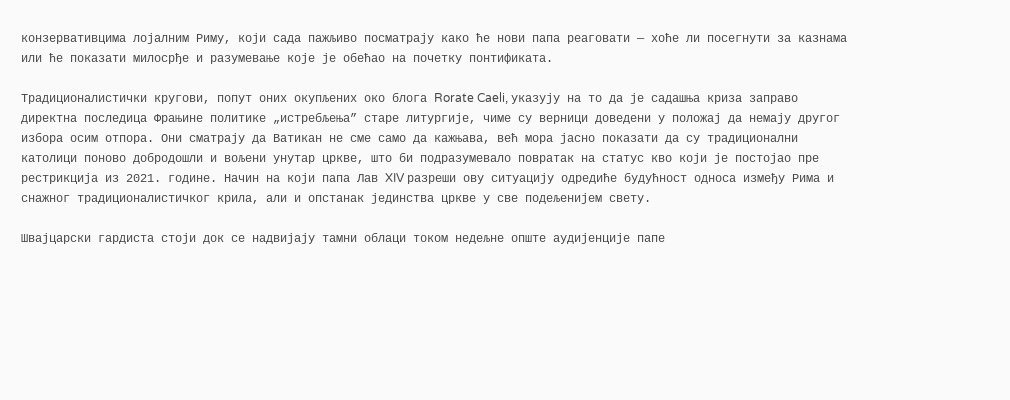конзервативцима лојалним Риму, који сада пажљиво посматрају како ће нови папа реаговати — хоће ли посегнути за казнама или ће показати милосрђе и разумевање које је обећао на почетку понтификата.

Традиционалистички кругови, попут оних окупљених око блога Rorate Caeli, указују на то да је садашња криза заправо директна последица Фрањине политике „истребљења” старе литургије, чиме су верници доведени у положај да немају другог избора осим отпора. Они сматрају да Ватикан не сме само да кажњава, већ мора јасно показати да су традиционални католици поново добродошли и вољени унутар цркве, што би подразумевало повратак на статус кво који је постојао пре рестрикција из 2021. године. Начин на који папа Лав XIV разреши ову ситуацију одредиће будућност односа између Рима и снажног традиционалистичког крила, али и опстанак јединства цркве у све подељенијем свету.

Швајцарски гардиста стоји док се надвијају тамни облаци током недељне опште аудијенције папе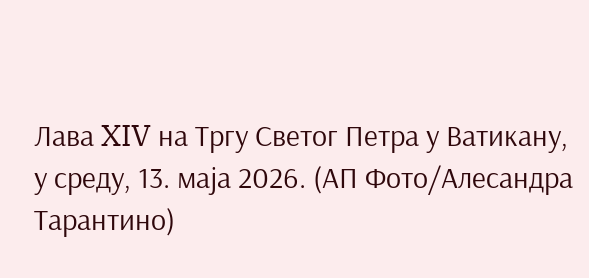Лава XIV на Тргу Светог Петра у Ватикану, у среду, 13. маја 2026. (АП Фото/Алесандра Тарантино)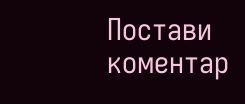Постави коментар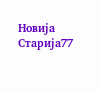Новија Старијa77